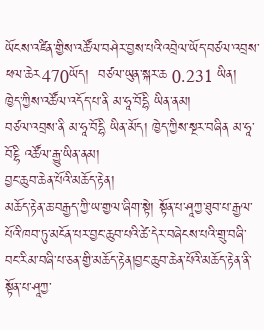ཡོངས་འཛིན་གྱིས་འཚོལ་བཤེར་བྱས་པའི་འབྲེལ་ཡོད་བཙལ་འབྲས་ཕལ་ཆེར470ཡོད།  བཙལ་ཡུན་སྐར་ཆ 0.231 ཡིན།
ཁྱེད་ཀྱིས་འཚོལ་འདོད་པ་ནི མ་ཧཱ་བོདྷི ཡིན་ནམ།
བཙལ་འབྲས་ནི མ་ཧཱ་བོདྷི ཡིན་མོད། ཁྱེད་ཀྱིས་སྔར་བཞིན མ་ཧཱ་བོངྷི འཚོལ་རྒྱུ་ཡིན་ནམ།
བྱང་ཆུབ་ཆེན་པོའི་མཆོད་རྟེན།
མཆོད་རྟེན་ཆ་བརྒྱད་ཀྱི་ཡ་གྱལ་ཞིག་སྟེ། སྟོན་པ་ཤཱཀྱ་ཐུབ་པ་རྒྱལ་པོའི་ཁབ་ཏུ་མངོན་པར་བྱང་ཆུབ་པའི་ཚེ་དེར་བཞེངས་པའི་གྲུ་བཞི་བང་རིམ་བཞི་པ་ཅན་གྱི་མཆོད་རྟེན།བྱང་ཆུབ་ཆེན་པོའི་མཆོད་རྟེན་ནི་སྟོན་པ་ཤཱཀྱ་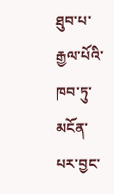ཐུབ་པ་རྒྱལ་པོའི་ཁབ་ཏུ་མངོན་པར་བྱང་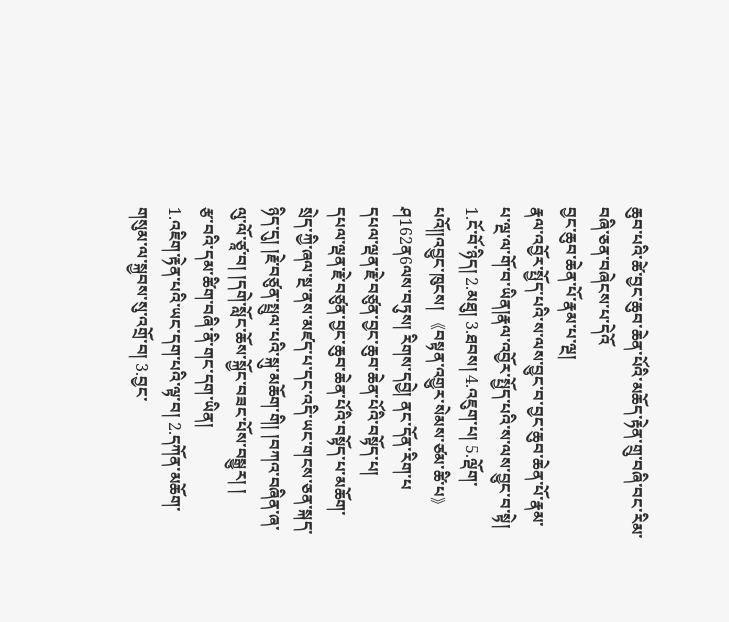ཆུབ་པའི་ཚེ་བྱང་ཆུབ་ཆེན་པོའི་མཆོད་རྟེན་གྲུ་བཞི་བང་རིམ་བཞི་ཅན་བཞེངས་པ་དེའོ
བྱང་ཆུབ་ཆེན་པོ་རྣམ་པ་ལྔ།
རྣལ་འབྱོར་སྤྱོད་པའི་ས་ལས་བྱུང་བ་བྱང་ཆུབ་ཆེན་པོ་རྣམ་པ་ལྔ་ལ་གོ་བ་ཡིན།རྣལ་འབྱོར་སྤྱོད་པའི་ས་ལས་བྱུང་བ་སྟེ། 1.ངོ་བོ་ཉིད། 2.མཐུ། 3.ཐབས། 4.འཇུག་པ། 5.ལྡོག་པའོ༎འབྱུང་ཁུངས། 《བསྟན་འགྱུར་སེམས་ཙམ་ཚི་པ》ཤ162ན6ལས་བཏུས། རིགས་དབྱེ། ནང་དོན་རིག་པ
དཔལ་ལྡན་རྗེ་བཙུན་བྱང་ཆུབ་ཆེན་པོའི་བསྟོད་པ།
དཔལ་ལྡན་རྗེ་བཙུན་བྱང་ཆུབ་ཆེན་པོའི་བསྟོད་པ་མཆོག་སྲེད་ཀྱི་ཞལ་སྔ་ནས་མཛད་པ་དང་འདི་ཡང་གངས་ཅན་སྐད་ཉིད་དུ། །རྗེ་བཙུན་སྤྲུལ་པའི་སྐུ་མཆོག་གི། །བཀའ་བཞིན་ཞ་ལུ་ལོ་ཙཱ་བ། །དགེ་སློང་ཆོས་སྐྱོང་བཟང་པོས་བསྒྱུར། །
རྩ་བའི་དམ་ཚིག་བཞི་ནི་གང་དག་ཡིན།
1.འཇིག་རྟེན་པའི་ཡང་དག་པའི་ལྟ་བ། 2.དཀོན་མཆོག་གསུམ་ལ་སྐྱབས་སུ་འགྲོ་བ། 3.བྱང་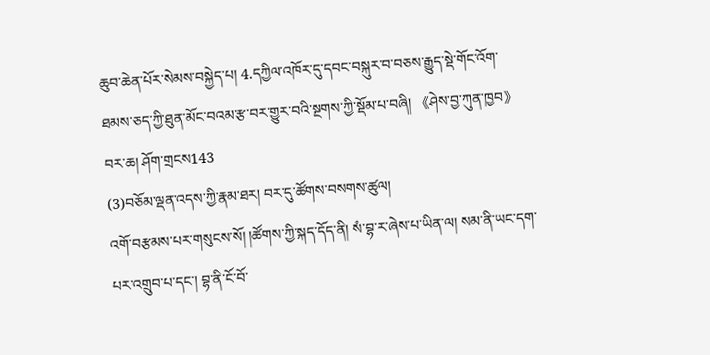ཆུབ་ཆེན་པོར་སེམས་བསྐྱེད་པ། 4.དཀྱིལ་འཁོར་དུ་དབང་བསྐུར་བ་བཅས་རྒྱུད་སྡེ་གོང་འོག་ཐམས་ཅད་ཀྱི་ཐུན་མོང་བའམ་རྩ་བར་གྱུར་བའི་སྔགས་ཀྱི་སྡོམ་པ་བཞི། 《ཤེས་བྱ་ཀུན་ཁྱབ》བར་ཆ། ཤོག་གྲངས143
(3)བཅོམ་ལྡན་འདས་ཀྱི་རྣམ་ཐར། བར་དུ་ཚོགས་བསགས་ཚུལ།
འགོ་བརྩམས་པར་གསུངས་སོ། །ཚོགས་ཀྱི་སྐད་དོད་ནི། སཾ་བྷ་ར་ཞེས་པ་ཡིན་ལ། སམ་ནི་ཡང་དག་པར་འགྲུབ་པ་དང་། བྷ་ནི་ངོ་བོ་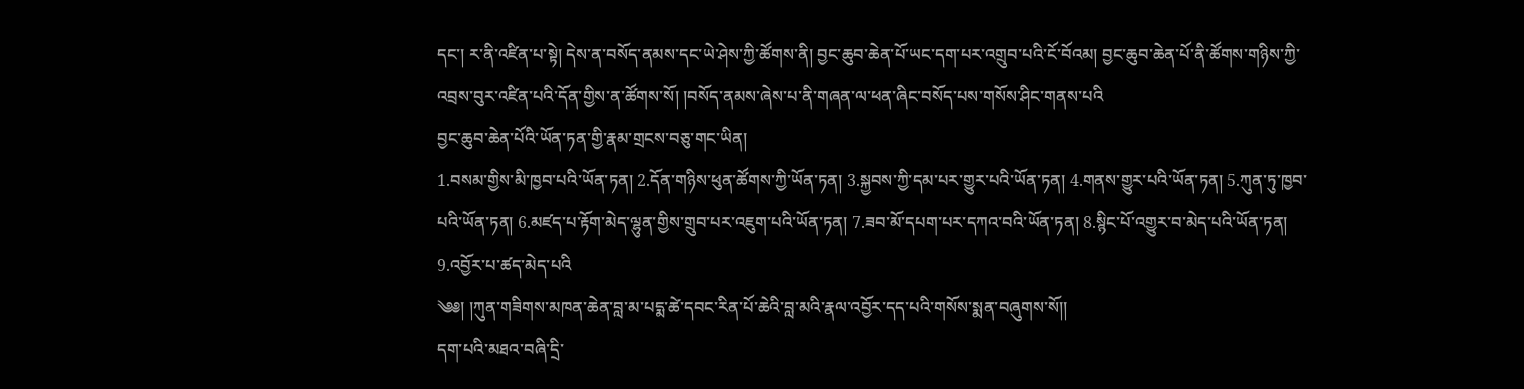དང་། ར་ནི་འཛིན་པ་སྟེ། དེས་ན་བསོད་ནམས་དང་ཡེ་ཤེས་ཀྱི་ཚོགས་ནི། བྱང་ཆུབ་ཆེན་པོ་ཡང་དག་པར་འགྲུབ་པའི་ངོ་བོའམ། བྱང་ཆུབ་ཆེན་པོ་ནི་ཚོགས་གཉིས་ཀྱི་འབྲས་བུར་འཛིན་པའི་དོན་གྱིས་ན་ཚོགས་སོ། །བསོད་ནམས་ཞེས་པ་ནི་གཞན་ལ་ཕན་ཞིང་བསོད་པས་གསོས་ཤིང་གནས་པའི
བྱང་ཆུབ་ཆེན་པོའི་ཡོན་ཏན་གྱི་རྣམ་གྲངས་བཅུ་གང་ཡིན།
1.བསམ་གྱིས་མི་ཁྱབ་པའི་ཡོན་ཏན། 2.དོན་གཉིས་ཕུན་ཚོགས་ཀྱི་ཡོན་ཏན། 3.སྐྱབས་ཀྱི་དམ་པར་གྱུར་པའི་ཡོན་ཏན། 4.གནས་གྱུར་པའི་ཡོན་ཏན། 5.ཀུན་ཏུ་ཁྱབ་པའི་ཡོན་ཏན། 6.མཛད་པ་རྟོག་མེད་ལྷུན་གྱིས་གྲུབ་པར་འཇུག་པའི་ཡོན་ཏན། 7.ཟབ་མོ་དཔག་པར་དཀའ་བའི་ཡོན་ཏན། 8.སྙིང་པོ་འགྱུར་བ་མེད་པའི་ཡོན་ཏན། 9.འབྱོར་པ་ཚད་མེད་པའི
༄༅། །ཀུན་གཟིགས་མཁན་ཆེན་བླ་མ་པདྨ་ཚེ་དབང་རིན་པོ་ཆེའི་བླ་མའི་རྣལ་འབྱོར་དད་པའི་གསོས་སྨན་བཞུགས་སོ།།
དག་པའི་མཐའ་བཞི་དྲི་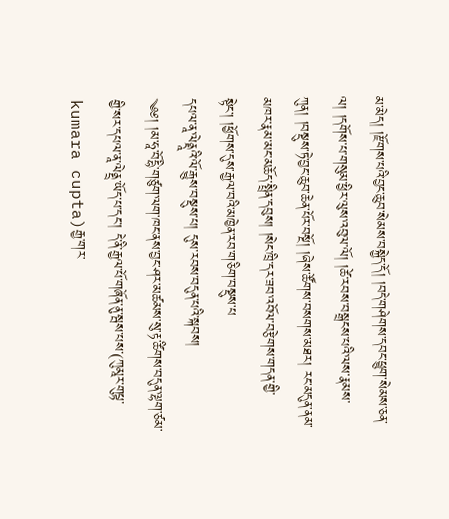མ་མེད། །རྫོགས་པའི་བྱང་ཆུབ་སེམས་བསྐྱེད་དོ། །བདེ་གཤེགས་དབང་ཕྱུག་སེམས་ཅན་ལ། །དགོས་པ་གསུམ་ཕྱིར་ལུས་འབུལ་ལོ། །ཚེ་རབས་བསྒྲངས་པའི་ལས་རྣམས་ཀུན། །བསྡུས་ཏེ་བྱང་ཆུབ་ཆེན་པོར་བསྔོ། །ཞེས་ཚོགས་བསགས་མཐར། རང་མདུན་ནམ་མཁར་རྣམ་མང་མཆོད་སྤྲིན་དབུས། །སེང་ཁྲི་དར་ཟབ་འབོལ་བརྩེགས་གདན་གྱི་སྟེང་། །ཕྱོགས་དུས་རྒྱལ་བའི་མཁྱེན་རབ་གཅིག་བསྡུས་པ
དཔལ་ནཱ་ལེནྡཱའི་ལོ་རྒྱུས་བསྡུས་པ། དུས་རབས་བདུན་པའི་སྐབས།
༄༅། །མ་ཧཱ་བོདྷི་གཙུག་ལག་ཁང་ནས་བྱང་ཤར་མཚམས་སུ་རྟ་ཚིགས་བདུན་ལྷག་ཙམ་གྱི་སར་དཔལ་ནཱ་ལེནྡྲ་ཡོད་པ་དང་། དེ་ནི་རྒྱལ་པོ་གཞོན་ནུ་སྦས་པས་(ཀུམཱར་གུཔྟ་kumara cupta)རྒྱ་གར་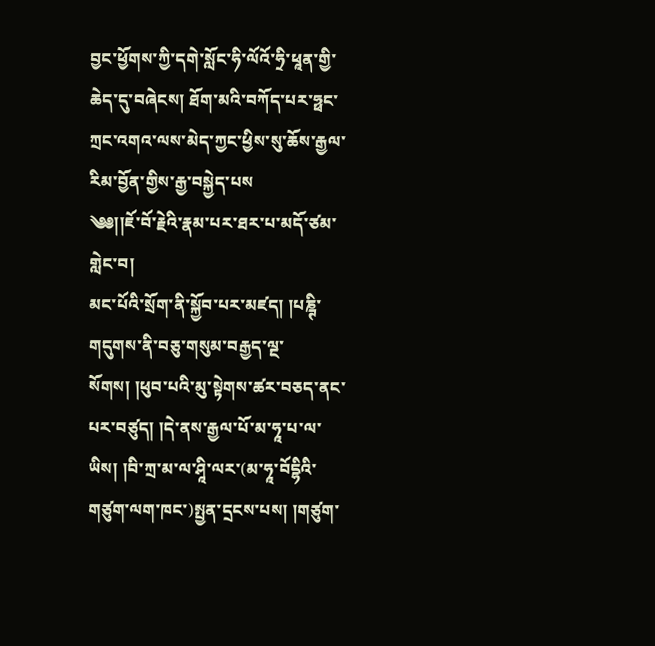བྱང་ཕྱོགས་ཀྱི་དགེ་སློང་ཧི་ལོའོ་ཧྲི་ཕཱན་གྱི་ཆེད་དུ་བཞེངས། ཐོག་མའི་བཀོད་པར་ཧྥང་ཀྲང་འགའ་ལས་མེད་ཀྱང་ཕྱིས་སུ་ཆོས་རྒྱལ་རིམ་བྱོན་གྱིས་རྒྱ་བསྐྱེད་པས
༄༅།།ཇོ་བོ་རྗེའི་རྣམ་པར་ཐར་པ་མདོ་ཙམ་གླེང་བ།
མང་པོའི་སྲོག་ནི་སྐྱོབ་པར་མཛད། །པཎྚི་གདུགས་ནི་བཅུ་གསུམ་བརྒྱད་ལྔ་སོགས། །ཕུབ་པའི་མུ་སྟེགས་ཚར་བཅད་ནང་པར་བཙུད། །དེ་ནས་རྒྱལ་པོ་མ་ཧཱ་པ་ལ་ཡིས། །བི་ཀྲ་མ་ལ་ཤཱི་ལར་(མ་ཧཱ་བོདྷིའི་གཙུག་ལག་ཁང་)སྤྱན་དྲངས་པས། །གཙུག་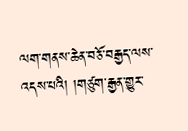ལག་གནས་ཆེན་བཅོ་བརྒྱད་ལས་འདས་པའི། །གཙུག་རྒྱན་གྱུར་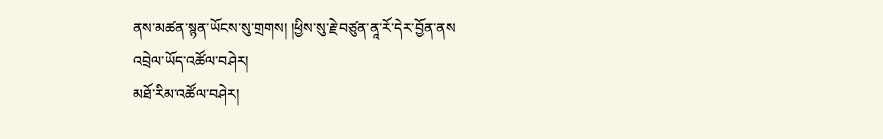ནས་མཚན་སྙན་ཡོངས་སུ་གྲགས། །ཕྱིས་སུ་རྗེ་བཙུན་ནཱ་རོ་དེར་བྱོན་ནས
འབྲེལ་ཡོད་འཚོལ་བཤེར།
མཐོ་རིམ་འཚོལ་བཤེར།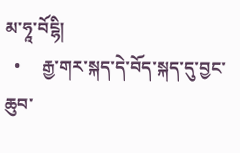མ་ཧཱ་བོངྷི།
  •     རྒྱ་གར་སྐད་དེ་བོད་སྐད་དུ་བྱང་ཆུབ་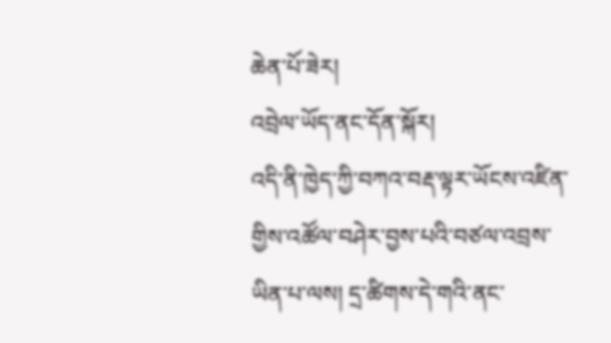ཆེན་པོ་ཟེར།
འབྲེལ་ཡོད་ནང་དོན་སྐོར།
འདི་ནི་ཁྱེད་ཀྱི་བཀའ་བརྡ་ལྟར་ཡོངས་འཛིན་གྱིས་འཚོལ་བཤེར་བྱས་པའི་བཙལ་འབྲས་ཡིན་པ་ལས། དྲ་ཚིགས་དེ་གའི་ནང་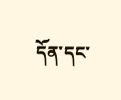དོན་དང་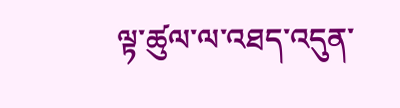ལྟ་ཚུལ་ལ་འཐད་འདུན་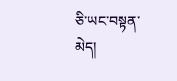ཅི་ཡང་བསྟན་མེད།